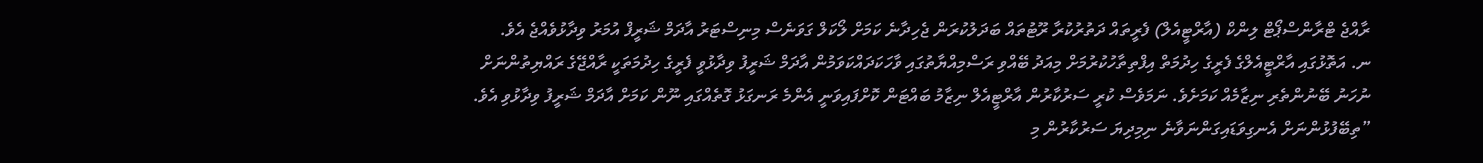ރާއްޖެ ޓްރާންސްޕޯޓް ލިންކް (އާރްޓީއެލް) ފެރީތައް ދަތުރުކުރާ ރޫޓުތައް ބަދަލުކުރަން ޖެހިދާނެ ކަމަށް ލޯކަލް ގަވަނެސް މިނިސްޓަރު އާދަމް ޝަރީފް އުމަރު ވިދާޅުވެއްޖެ އެވެ.
ނ. އަތޮޅުގައި އާރްޓީއެލްގެ ފެރީގެ ހިދުމަތް އިފްތިތާހުކުރުމަށް މިއަދު ބޭއްވި ރަސްމިއްޔާތުގައި ވާހަކަދައްކަވަމުން އާދަމް ޝަރީފު ވިދާޅުވީ ފެރީގެ ހިދުމަތަކީ ރާއްޖޭގެ ރައްޔިތުންނަށް ނުހަނު ބޭނުންތެރި ނިޒާމެއް ކަމަށެވެ. ނަމަވެސް ކުރީ ސަރުކާރުން އާރްޓީއެލް ނިޒާމު ބައްޓަން ކޮށްފައިވަނީ އެންމެ ރަނގަޅު ގޮތެއްގައި ނޫން ކަމަށް އާދަމް ޝަރީފު ވިދާޅުވި އެވެ.
”ތިބޭފުޅުންނަށް އެނގިވަޑައިގަންނަވާނެ ނިމިދިޔަ ސަރުކާރުން މި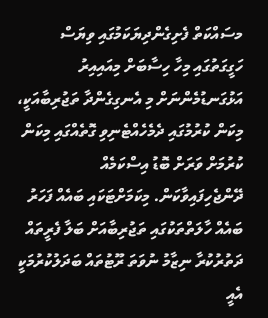މސައްކަތް ފެށިގެންދިޔަކަމުގައި ވިޔަސް ހަގީގަތުގައި މިހާ ހިސާބަށް މިއައިއިރު އަޅުގަނޑުމެންނަށް މި އެނގިގެންދާ ތަޖުރިބާއަކީ، މިކަން ކުރުމުގައި ދެމެހެއްޓެނިވި ގޮތެއްގައި މިކަން ކުރުމަށް ވަރަށް ބޮޑު އިސްކަމެއް ދޭންޖެހިފައިވާކަން. މިކަމަށްޓަކައި ބައެއް ފަހަރު ބައެއް ހާލަތްތަކުގައި ތަޖުރިބާއަށް ބަލާ ފެރީތައް ދަތުރުކުރާ ނިޒާމު ނުވަތަ ރޫޓުތައް ބަދަލުކުރުމަކީ އެއީ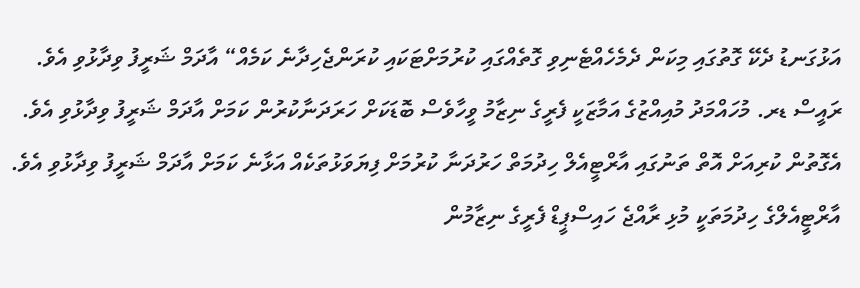އަޅުގަނޑު ދެކޭ ގޮތުގައި މިކަން ދެމެހެއްޓެނިވި ގޮތެއްގައި ކުރުމަށްޓަކައި ކުރަންޖެހިދާނެ ކަމެއް“ އާދަމް ޝަރީފު ވިދާޅުވި އެވެ.
ރައީސް ޑރ. މުހައްމަދު މުއިއްޒުގެ އަމާޒަކީ ފެރީގެ ނިޒާމު ވީހާވެސް ބޮޑަކަށް ހަރަދަނާކުރުން ކަމަށް އާދަމް ޝަރީފު ވިދާޅުވި އެވެ. އެގޮތުން ކުރިއަށް އޮތް ތަނުގައި އާރްޓީއެލް ހިދުމަތް ހަރުދަނާ ކުރުމަށް ފިޔަވަޅުތަކެއް އަޅާނެ ކަމަށް އާދަމް ޝަރީފު ވިދާޅުވި އެވެ.
އާރްޓީއެލްގެ ހިދުމަތަކީ މުޅި ރާއްޖެ ހައިސްޕީޑް ފެރީގެ ނިޒާމުން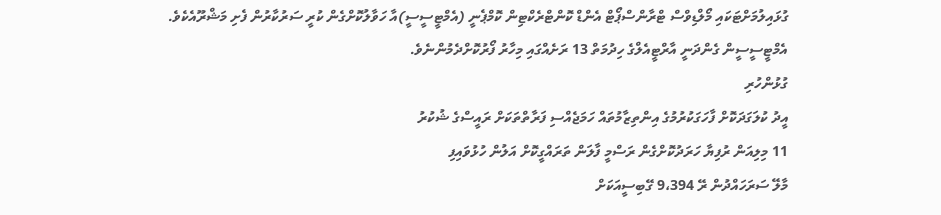ގުޅައިލުމަށްޓަކައި މޯލްޑިވްސް ޓްރާންސްޕޯޓް އެންޑް ކޮންޓްރެކްޓިން ކޮމްޕެނީ (އެމްޓީސީސީ)އާ ހަވާލުކޮށްގެން ކުރީ ސަރުކާރުން ފެށި މަޝްރޫއެކެވެ.
އެމްޓީސީސީން ގެންދަނީ އާރްޓީއެލްގެ ހިދުމަތް 13 ރަށެއްގައި މިހާރު ފޯރުކޮށްދެމުންނެވެ.
ގުޅުންހުރި
އީދު ކުލަގަދަކޮށް ފާހަގަކުރުމުގެ އިންތިޒާމުތައް ހަމަޖެއްސި ފަރާތްތަކަށް ރައީސްގެ ޝުކުރު
11 މިލިއަން ރުފިޔާ ހަރަދުކޮށްގެން ރަސްމީ ފާލަން ތަރައްގީކޮށް އަލުން ހުޅުވައިފި
މާލޭ ސަރަހައްދުން ރޭ 9،394 ގޭބިސީއަކަށް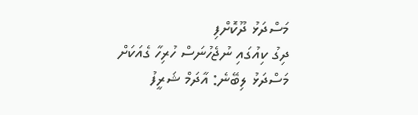މަސްދަޅު ދޫކޮށްފި
ދިގު ކިއުގައި ނުޖެހުނަސް ހުރިހާ ގެއަކަށް މަސްދަޅު ލިބޭނެ: އާދަމް ޝަރީފު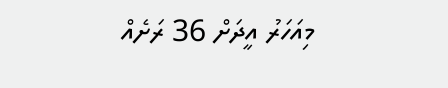މިއަހަރު އީދަށް 36 ރަށެއް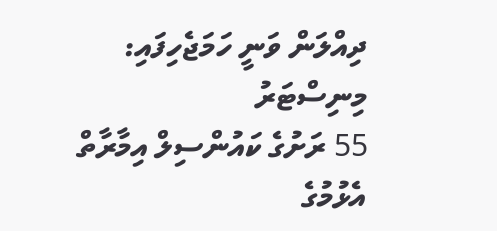ދިއްލަން ވަނީ ހަމަޖެހިފައި: މިނިސްޓަރު
55 ރަށުގެ ކައުންސިލް އިމާރާތް އެޅުމުގެ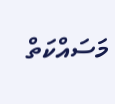މަސައްކަތް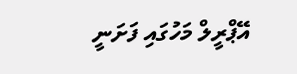އޭޕްރީލް މަހުގައި ފަށަނީ